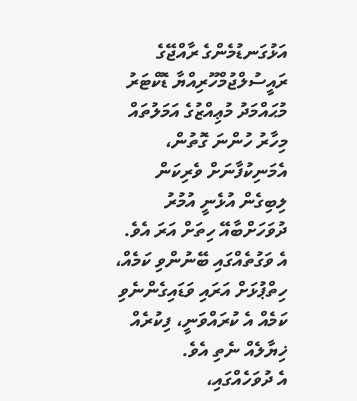އަޅުގަނޑުމެންގެ ރާއްޖޭގެ ރައީސުލްޖުމްހޫރިއްޔާ ޑޮކްޓަރު މުޙައްމަދު މުޢިއްޒުގެ އަމަލުތައް މިހާރު ހުންނަ ގޮތުން، އެމަނިކުފާނަށް ވެރިކަން ލިބިގެން އުޅެނީ އުމުރު ދުވަހަށްބާއޭ ހިތަށް އަރަ އެވެ. އެ ވަގުތެއްގައި ބޭނުންވި ކަމެއް، ހިތްޕުޅަށް އަރައި ވަޑައިގެންނެވި ކަމެއް އެ ކުރައްވަނީ، ފިކުރެއް ޚިޔާލެއް ނެތި އެވެ.
އެ ދުވަހެއްގައި،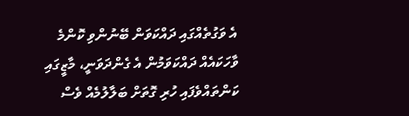އެ ވަގުތެއްގައި ދައްކަވަން ބޭނުންވި ކޮންމެ ވާހަކައެއް ދައްކަވަމުން އެ ގެންދަވަނީ، މާޒީގައި ކަންތައްވެފައި ހުރި ގޮތަށް ބަލާލުމެއް ވެސް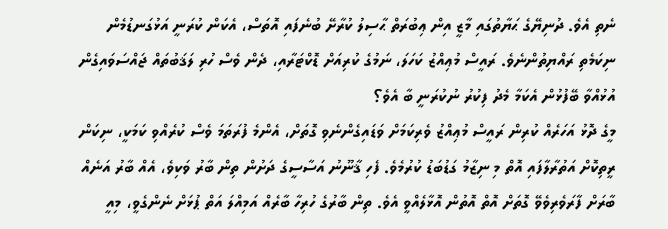ނެތި އެވެ. ދުނިޔޭގެ ޙަޔާތުގައި މާޒީ އިން ޢިބުރަތް ޙާސިލު ކުރާށޭ ބުނެފައި އޮތަސް، އެކަން ކުރަނީ އަޅުގަނޑުމެން ނިކަމެތި ރައްޔިތުންނެވެ. ރައީސް މުޢިއްޒު ކަހަލަ، ނަމުގެ ކުރިއަށް ޑޮކްޓަރާއި، ދެން ވެސް ހުރި ލަޤަބުތައް ޖައްސަވައިގެން އުޅުއްވާ ބޭފުޅުން އެކަމާ މެދު ފިކުރު ނުކުރަނީ ބާ އެވެ؟
މީގެ ދޮޅު އަހަރެއް ކުރިން ރައީސް މުޢިއްޒު ވެރިކަމަށް ވަޑައިގެންނެވި ގޮތަށް، އެންމެ ފުރަތަމަ ވެސް ކުރެއްވި ކަމަކީ، ނިކަން ރީތިކޮށް އަތުރާލާފައި އޮތް މި ނިޒާމު ގަޑުބަޑު ކުރުމެވެ. ފެހި ޤާނޫނު އަސާސީގެ ދަށުން ތިން ބާރު ވަކިވެ، އެއް ބާރު އަނެއް ބާރަށް ފާރަވެރިވެވޭ ގޮތަށް އޮތް އޮތުން އޮޅާލެއްވީ އެވެ. ތިން ބާރުގެ ހުރިހާ ބާރެއް އަމިއްލަ އަތް ޕުޅަށް ނެންގެވީ، މިއީ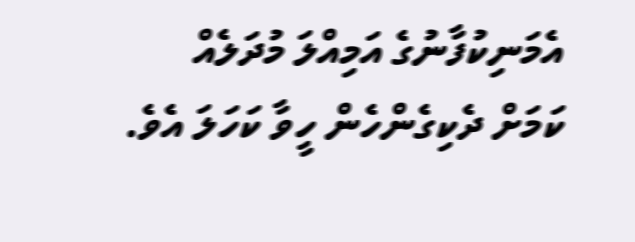އެމަނިކުފާނުގެ އަމިއްލަ މުދަލެއް ކަމަށް ދެކިގެންހެން ހީވާ ކަހަލަ އެވެ.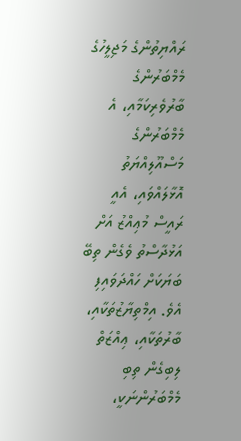ރައްޔިތުންގެ މަޖިލީހުގެ މެމްބަރުންގެ ބާރުވެރިކަމާއި، އެ މެމްބަރުންގެ މަސްއޫލިއްޔަތު އޮޅާލައްވައި، އެއީ ރައީސް މުޢިއްޒު އަށް އަޅުދާސްތު ވެގެން ތިބޭ ބަޔަކަށް ހައްދަވައިފި އެވެ. އިމްތިޔާޒުތަކާއި، ބާރުތަކާއި، ޢިއްޒަތް ލިބިގެން ތިބި މެމްބަރުންނަކީ،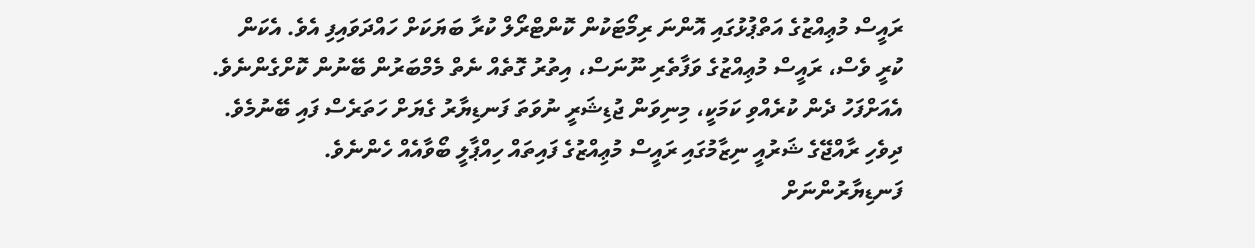ރައީސް މުޢިއްޒުގެ އަތްޕުޅުގައި އޮންނަ ރިމޯޓަކުން ކޮންޓްރޯލް ކުރާ ބަޔަކަށް ހައްދަވައިފި އެވެ. އެކަން ކުރީ ވެސް، ރައީސް މުޢިއްޒުގެ ވަފާތެރި ނޫނަސް، އިތުރު ގޮތެއް ނެތް މެމްބަރުން ބޭނުން ކޮށްގެންނެވެ.
އެއަށްފަހު ދެން ކުރެއްވި ކަމަކީ، މިނިވަން ޖުޑިޝަރީ ނުވަތަ ފަނޑިޔާރު ގެޔަށް ހަތަރެސް ފައި ބޭނުމެވެ. ދިވެހި ރާއްޖޭގެ ޝަރުއީ ނިޒާމުގައި ރައީސް މުޢިއްޒުގެ ފައިތައް ހިއްޕާލީ ބޯވާއެއް ހެންނެވެ. ފަނޑިޔާރުންނަށް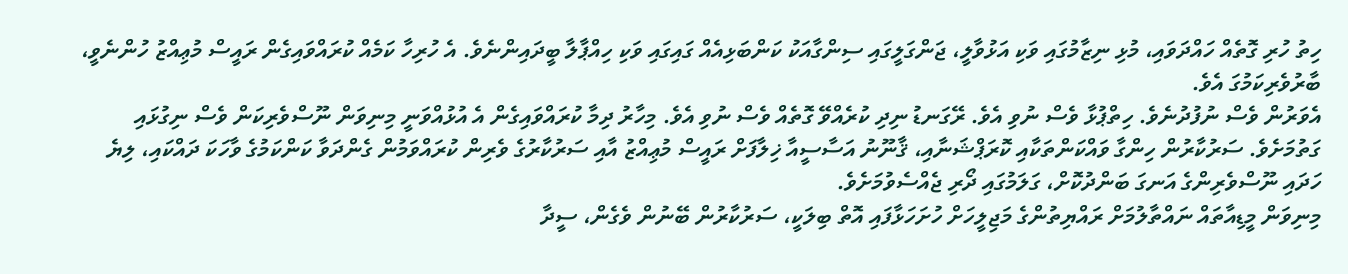ހިތު ހުރި ގޮތެއް ހައްދަވައި، މުޅި ނިޒާމުގައި ވަކި އަޅުވާލީ، ޖަންގަލީގައި ސިންގާއަކު ކަންބަޅިއެއް ގައިގައި ވަކި ހިއްޕާލާ ބީދައިންނެވެ. އެ ހުރިހާ ކަމެއް ކުރައްވައިގެން ރައީސް މުޢިއްޒު ހުންނެވީ، ބާރުވެރިކަމުގަ އެވެ.
އެވަރުން ވެސް ނުފުދުނެވެ. ހިތްޕުޅާ ވެސް ނުވި އެވެ. ރޭގަނޑު ނިދި ކުރެއްވޭ ގޮތެއް ވެސް ނުވި އެވެ. މިހާރު ދިމާ ކުރައްވައިގެން އެ އުޅުއްވަނީ މިނިވަން ނޫސްވެރިކަން ވެސް ނިގުޅައި ގަތުމަށެވެ. ސަރުކާރުން ހިންގާ ވައްކަންތަކާއި ކޮރަޕްޝަނާއި، ޤާނޫނު އަސާސީއާ ޚިލާފަށް ރައީސް މުޢިއްޒު އާއި ސަރުކާރުގެ ވެރިން ކުރައްވަމުން ގެންދަވާ ކަންކަމުގެ ވާހަކަ ދައްކައި، ލިޔެ ހަދައި ނޫސްވެރިންގެ އަނގަ ބަންދުކޮށް، ގަލަމުގައި ދޯރި ޖެއްސެވުމަށެވެ.
މިނިވަން މީޑިއާތައް ނައްތާލުމަށް ރައްޔިތުންގެ މަޖިލީހަށް ހުށަހަޅާފައި އޮތް ބިލަކީ، ސަރުކާރުން ބޭނުން ވެގެން، ސީދާ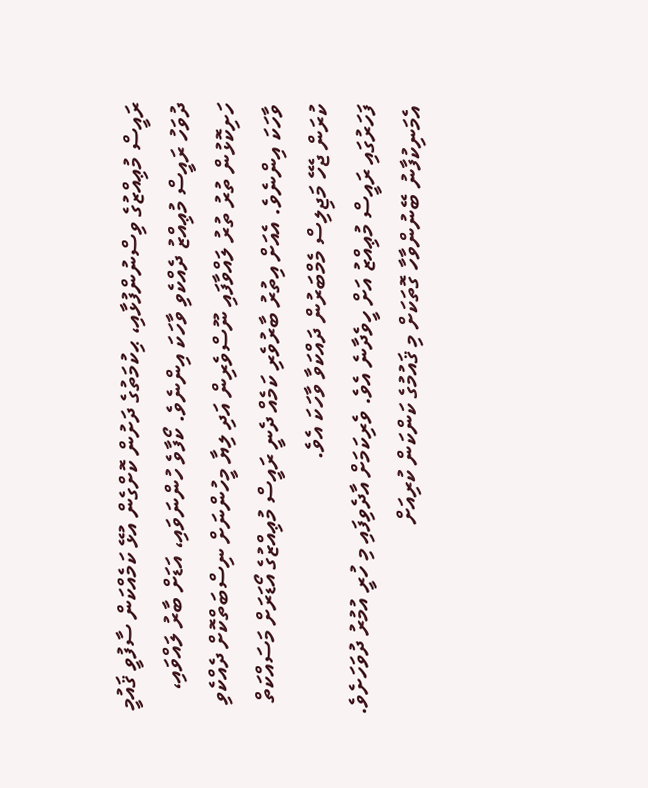ރައީސް މުޢިއްޒުގެ ވިސްނުންފުޅާއި، ޙިކުމަތުގެ ދަށުން ކޮށްގެން އުޅޭ ކަމެއްކަން ސާފުވީ ޤައުމީ ދުވަހު ރައީސް މުޢިއްޒު ދެއްކެވި ވާހަކަ އިންނެވެ. ކޯފާވެ ހުންނަވައި، އަޑަށް ބާރު ލައްވައި، ހަށިކޮޅުން ތުރު ތުރު ލައްވާފައި ނޫސްވެރިން އަދި ލިޔާ މީހުންނަށް ނިސްބަތްކޮށް ދެއްކެވި ވާހަކަ އިންނެވެ. އެއަށް އިތުރު ބާރުވެރި ކަމެއް ދެނީ ރައީސް މުޢިއްޒުގެ އޯޑަރަށް މަސައްކަތް ކުރަން ޖެހޭ މަޖިލިސް މެމްބަރުން ދައްކަވާ ވާހަކަ އެވެ.
ފަހަރުގައި ރައީސް މުޢިއްޒު އަށް ހީވެދާނެ އެވެ. ވެރިކަމަށް އާދެވިފައި މި ހުރީ އުމުރު ދުވަހަށެވެ. އެމަނިކުފާނު ބޭނުންވާހާ ގޮތަކަށް މި ޤައުމުގެ ކަންކަން ކުރިއަށް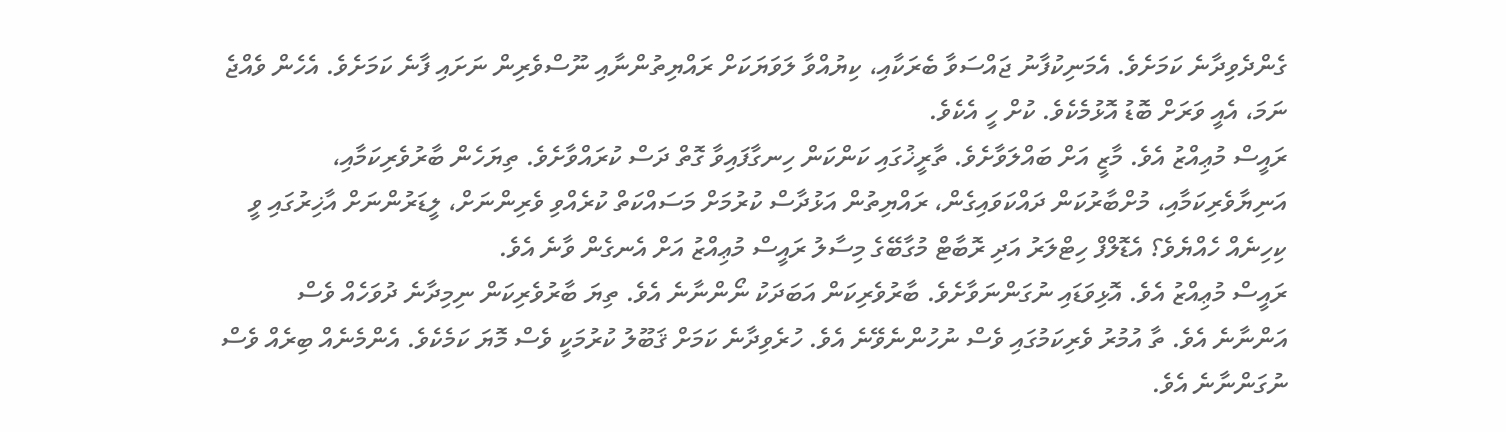ގެންދެވިދާނެ ކަމަށެވެ. އެމަނިކުފާނު ޖައްސަވާ ބެރަކާއި، ކިޔުއްވާ ލަވަޔަކަށް ރައްޔިތުންނާއި ނޫސްވެރިން ނަށައި ފާނެ ކަމަށެވެ. އެހެން ވެއްޖެ ނަމަ، އެއީ ވަރަށް ބޮޑު އޮޅުމެކެވެ. ކުށް ހީ އެކެވެ.
ރައީސް މުޢިއްޒު އެވެ. މާޒީ އަށް ބައްލަވާށެވެ. ތާރީޚުގައި ކަންކަން ހިނގާފައިވާ ގޮތް ދަސް ކުރައްވާށެވެ. ތިޔަހެން ބާރުވެރިކަމާއި، އަނިޔާވެރިކަމާއި، މުށްބާރުކަން ދައްކަވައިގެން، ރައްޔިތުން އަޅުދާސް ކުރުމަށް މަސައްކަތް ކުރެއްވި ވެރިންނަށް، ލީޑަރުންނަށް އާޚިރުގައި ވީ ކިހިނެއް ހެއްޔެވެ؟ އެޑޮލްފް ހިޓްލަރު އަދި ރޮބާޓް މުގާބޭގެ މިސާލު ރައީސް މުޢިއްޒު އަށް އެނގެން ވާނެ އެވެ.
ރައީސް މުޢިއްޒު އެވެ. އޮޅިވަޑައި ނުގަންނަވާށެވެ. ބާރުވެރިކަން އަބަދަކު ނޯންނާނެ އެވެ. ތިޔަ ބާރުވެރިކަން ނިމިދާނެ ދުވަހެއް ވެސް އަންނާނެ އެވެ. ތާ އުމުރު ވެރިކަމުގައި ވެސް ނުހުންނެވޭނެ އެވެ. ހުރެވިދާނެ ކަމަށް ޤަބޫލު ކުރުމަކީ ވެސް މޮޔަ ކަމެކެވެ. އެންމެނެއް ބިރެއް ވެސް ނުގަންނާނެ އެވެ.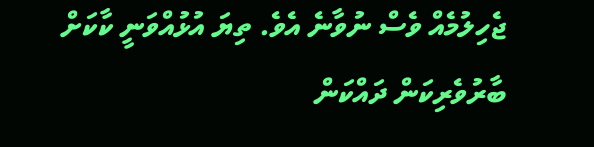ޖެހިލުމެއް ވެސް ނުވާނެ އެވެ. ތިޔަ އުޅުއްވަނީ ކާކަށް ބާރުވެރިކަން ދައްކަން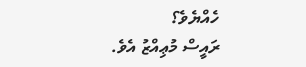ހެއްޔެވެ؟
ރައީސް މުޢިއްޒު އެވެ.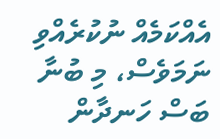އެއްކަމެއް ނުކުރެއްވި ނަމަވެސް، މި ބުނާ ބަސް ހަނދާން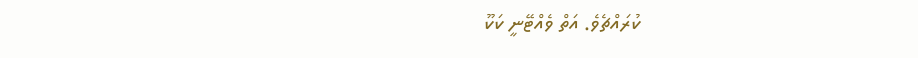ކުރައްޗެވެ. އަތް ވެއްޓޭނީ ކަކޫ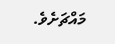މައްޗަށެވެ.